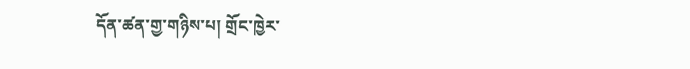དོན་ཚན་གྱ་གཉིས་པ། གྲོང་ཁྱེར་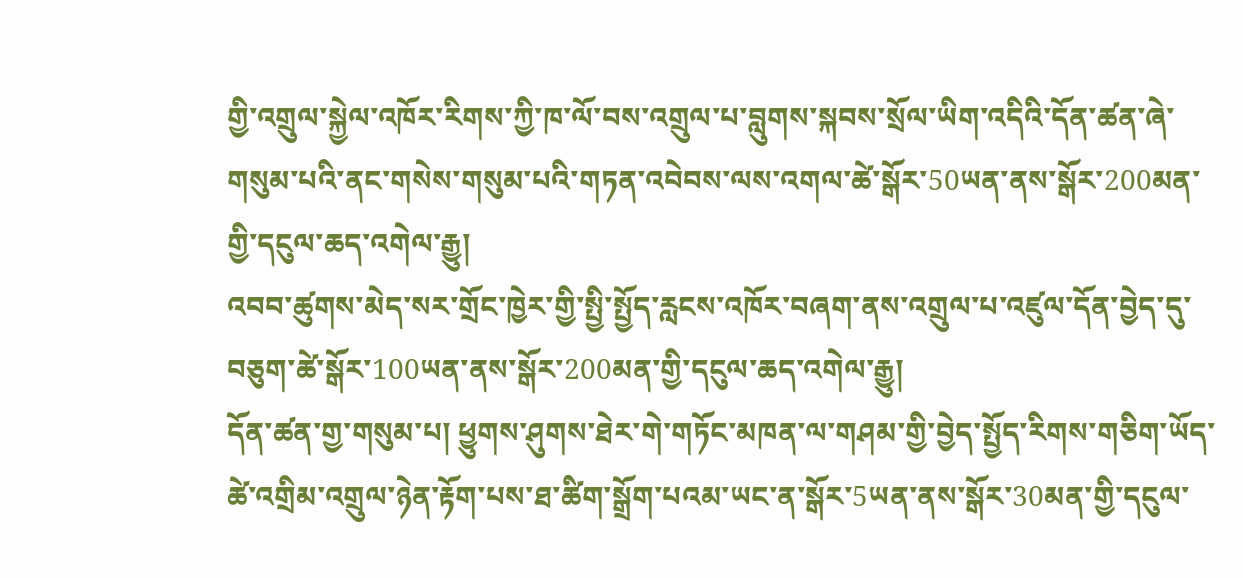གྱི་འགྲུལ་སྐྱེལ་འཁོར་རིགས་ཀྱི་ཁ་ལོ་བས་འགྲུལ་པ་བླུགས་སྐབས་སྲོལ་ཡིག་འདིའི་དོན་ཚན་ཞེ་གསུམ་པའི་ནང་གསེས་གསུམ་པའི་གཏན་འབེབས་ལས་འགལ་ཚེ་སྒོར་50ཡན་ནས་སྒོར་200མན་གྱི་དངུལ་ཆད་འགེལ་རྒྱུ།
འབབ་ཚུགས་མེད་སར་གྲོང་ཁྱེར་གྱི་སྤྱི་སྤྱོད་རླངས་འཁོར་བཞག་ནས་འགྲུལ་པ་འཛུལ་དོན་བྱེད་དུ་བཅུག་ཚེ་སྒོར་100ཡན་ནས་སྒོར་200མན་གྱི་དངུལ་ཆད་འགེལ་རྒྱུ།
དོན་ཚན་གྱ་གསུམ་པ། ཕྱུགས་ཤུགས་ཐེར་གེ་གཏོང་མཁན་ལ་གཤམ་གྱི་བྱེད་སྤྱོད་རིགས་གཅིག་ཡོད་ཚེ་འགྲིམ་འགྲུལ་ཉེན་རྟོག་པས་ཐ་ཚིག་སྒྲོག་པའམ་ཡང་ན་སྒོར་5ཡན་ནས་སྒོར་30མན་གྱི་དངུལ་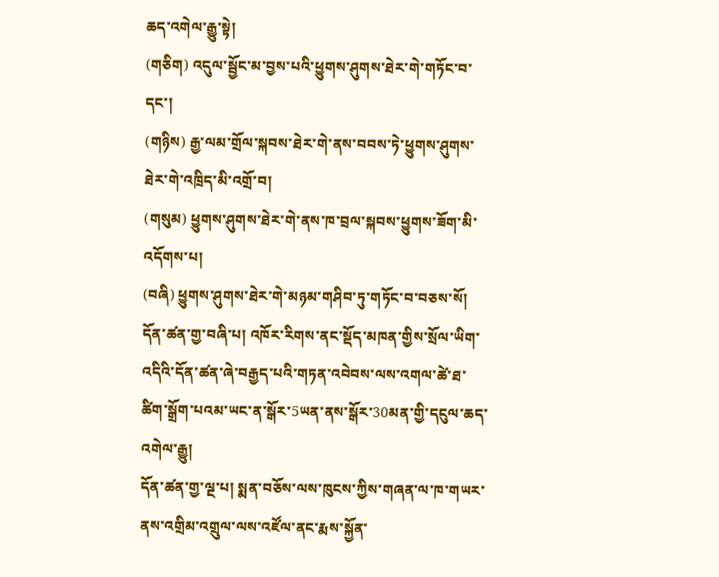ཆད་འགེལ་རྒྱུ་སྟེ།
(གཅིག) འདུལ་སྦྱོང་མ་བྱས་པའི་ཕྱུགས་ཤུགས་ཐེར་གེ་གཏོང་བ་དང་།
(གཉིས) རྒྱ་ལམ་གྲོལ་སྐབས་ཐེར་གེ་ནས་བབས་ཏེ་ཕྱུགས་ཤུགས་ཐེར་གེ་འཁྲིད་མི་འགྲོ་བ།
(གསུམ) ཕྱུགས་ཤུགས་ཐེར་གེ་ནས་ཁ་བྲལ་སྐབས་ཕྱུགས་ཟོག་མི་འདོགས་པ།
(བཞི) ཕྱུགས་ཤུགས་ཐེར་གེ་མཉམ་གཤིབ་ཏུ་གཏོང་བ་བཅས་སོ།
དོན་ཚན་གྱ་བཞི་པ། འཁོར་རིགས་ནང་སྡོད་མཁན་གྱིས་སྲོལ་ཡིག་འདིའི་དོན་ཚན་ཞེ་བརྒྱད་པའི་གཏན་འབེབས་ལས་འགལ་ཚེ་ཐ་ཚིག་སྒྲོག་པའམ་ཡང་ན་སྒོར་5ཡན་ནས་སྒོར་30མན་གྱི་དངུལ་ཆད་འགེལ་རྒྱུ།
དོན་ཚན་གྱ་ལྔ་པ། སྨན་བཅོས་ལས་ཁུངས་ཀྱིས་གཞན་ལ་ཁ་གཡར་ནས་འགྲིམ་འགྲུལ་ལས་འཛོལ་ནང་རྨས་སྐྱོན་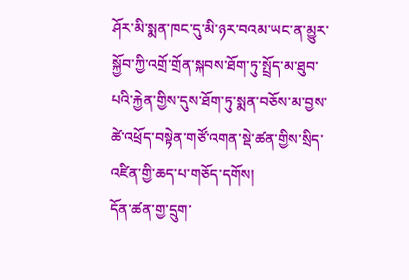ཤོར་མི་སྨན་ཁང་དུ་མི་ཉར་བའམ་ཡང་ན་མྱུར་སྐྱོབ་ཀྱི་འགྲོ་གྲོན་སྐབས་ཐོག་ཏུ་སྤྲོད་མ་ཐུབ་པའི་རྐྱེན་གྱིས་དུས་ཐོག་ཏུ་སྨན་བཅོས་མ་བྱས་ཚེ་འཕྲོད་བསྟེན་གཙོ་འགན་སྡེ་ཚན་གྱིས་སྲིད་འཛིན་གྱི་ཆད་པ་གཅོད་དགོས།
དོན་ཚན་གྱ་དྲུག་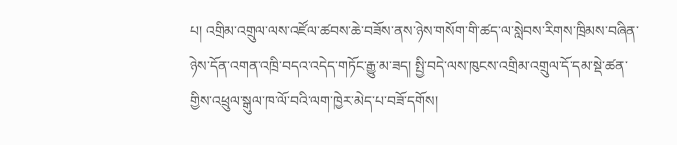པ། འགྲིམ་འགྲུལ་ལས་འཛོལ་ཚབས་ཆེ་བཟོས་ནས་ཉེས་གསོག་གི་ཚད་ལ་སླེབས་རིགས་ཁྲིམས་བཞིན་ཉེས་དོན་འགན་འཁྲི་བདའ་འདེད་གཏོང་རྒྱུ་མ་ཟད། སྤྱི་བདེ་ལས་ཁུངས་འགྲིམ་འགྲུལ་དོ་དམ་སྡེ་ཚན་གྱིས་འཕྲུལ་སྒུལ་ཁ་ལོ་བའི་ལག་ཁྱེར་མེད་པ་བཟོ་དགོས།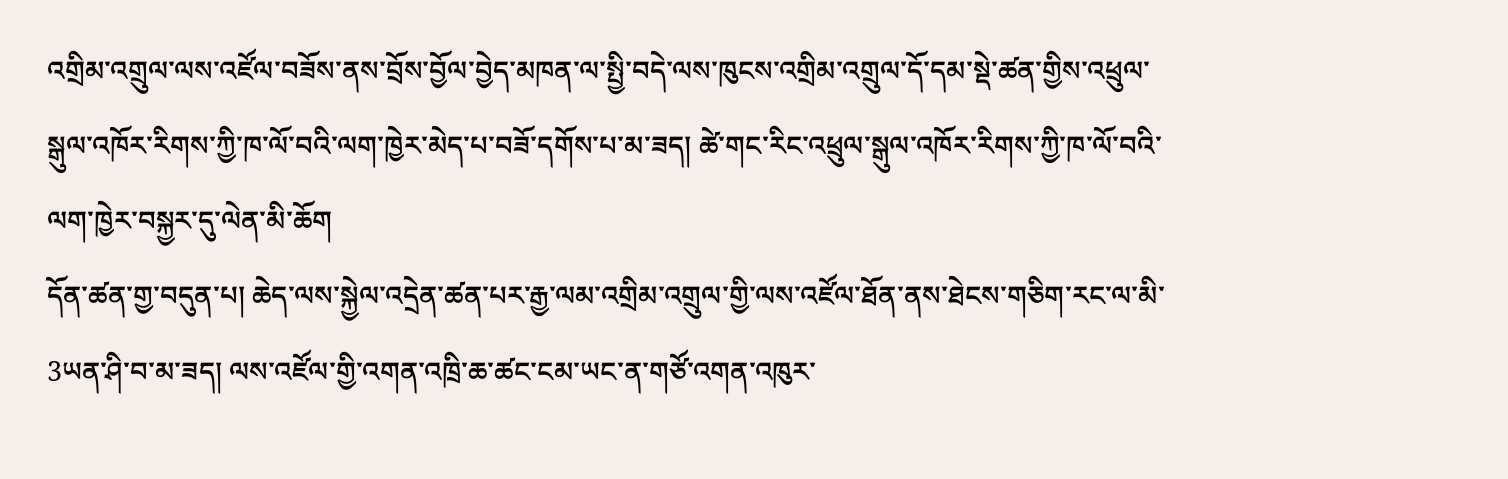འགྲིམ་འགྲུལ་ལས་འཛོལ་བཟོས་ནས་བྲོས་བྱོལ་བྱེད་མཁན་ལ་སྤྱི་བདེ་ལས་ཁུངས་འགྲིམ་འགྲུལ་དོ་དམ་སྡེ་ཚན་གྱིས་འཕྲུལ་སྒུལ་འཁོར་རིགས་ཀྱི་ཁ་ལོ་བའི་ལག་ཁྱེར་མེད་པ་བཟོ་དགོས་པ་མ་ཟད། ཚེ་གང་རིང་འཕྲུལ་སྒུལ་འཁོར་རིགས་ཀྱི་ཁ་ལོ་བའི་ལག་ཁྱེར་བསྐྱར་དུ་ལེན་མི་ཆོག
དོན་ཚན་གྱ་བདུན་པ། ཆེད་ལས་སྐྱེལ་འདྲེན་ཚན་པར་རྒྱ་ལམ་འགྲིམ་འགྲུལ་གྱི་ལས་འཛོལ་ཐོན་ནས་ཐེངས་གཅིག་རང་ལ་མི་3ཡན་ཤི་བ་མ་ཟད། ལས་འཛོལ་གྱི་འགན་འཁྲི་ཆ་ཚང་ངམ་ཡང་ན་གཙོ་འགན་འཁུར་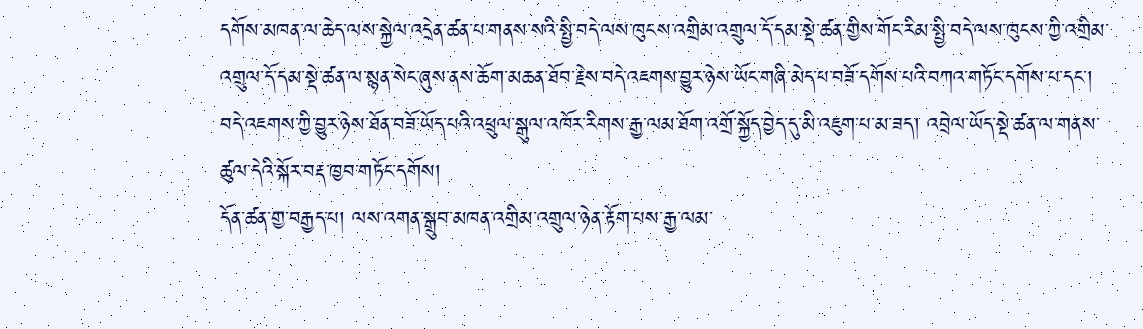དགོས་མཁན་ལ་ཆེད་ལས་སྐྱེལ་འདྲེན་ཚན་པ་གནས་སའི་སྤྱི་བདེ་ལས་ཁུངས་འགྲིམ་འགྲུལ་དོ་དམ་སྡེ་ཚན་གྱིས་གོང་རིམ་སྤྱི་བདེ་ལས་ཁུངས་ཀྱི་འགྲིམ་འགྲུལ་དོ་དམ་སྡེ་ཚན་ལ་སྙན་སེང་ཞུས་ནས་ཆོག་མཆན་ཐོབ་རྗེས་བདེ་འཇགས་བྱུར་ཉེས་ཡོང་གཞི་མེད་པ་བཟོ་དགོས་པའི་བཀའ་གཏོང་དགོས་པ་དང་། བདེ་འཇགས་ཀྱི་བྱུར་ཉེས་ཐོན་བཟོ་ཡོད་པའི་འཕྲུལ་སྒུལ་འཁོར་རིགས་རྒྱ་ལམ་ཐོག་འགྲོ་སྐྱོད་བྱེད་དུ་མི་འཇུག་པ་མ་ཟད། འབྲེལ་ཡོད་སྡེ་ཚན་ལ་གནས་ཚུལ་དེའི་སྐོར་བརྡ་ཁྱབ་གཏོང་དགོས།
དོན་ཚན་གྱ་བརྒྱད་པ། ལས་འགན་སྒྲུབ་མཁན་འགྲིམ་འགྲུལ་ཉེན་རྟོག་པས་རྒྱ་ལམ་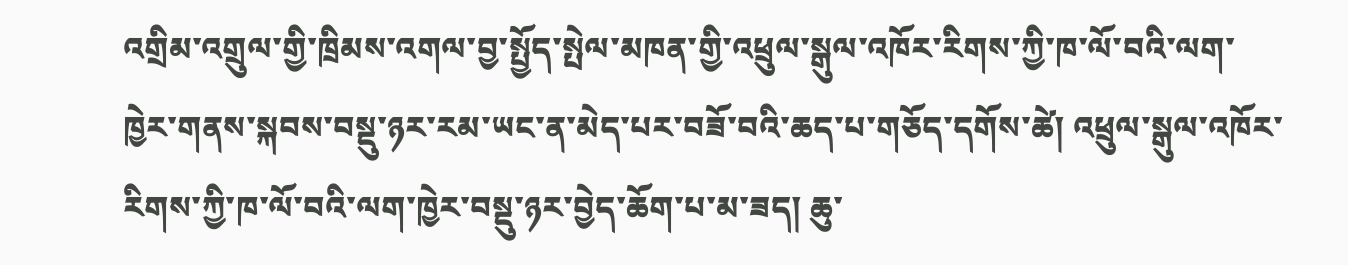འགྲིམ་འགྲུལ་གྱི་ཁྲིམས་འགལ་བྱ་སྤྱོད་སྤེལ་མཁན་གྱི་འཕྲུལ་སྒུལ་འཁོར་རིགས་ཀྱི་ཁ་ལོ་བའི་ལག་ཁྱེར་གནས་སྐབས་བསྡུ་ཉར་རམ་ཡང་ན་མེད་པར་བཟོ་བའི་ཆད་པ་གཅོད་དགོས་ཚེ། འཕྲུལ་སྒུལ་འཁོར་རིགས་ཀྱི་ཁ་ལོ་བའི་ལག་ཁྱེར་བསྡུ་ཉར་བྱེད་ཆོག་པ་མ་ཟད། ཆུ་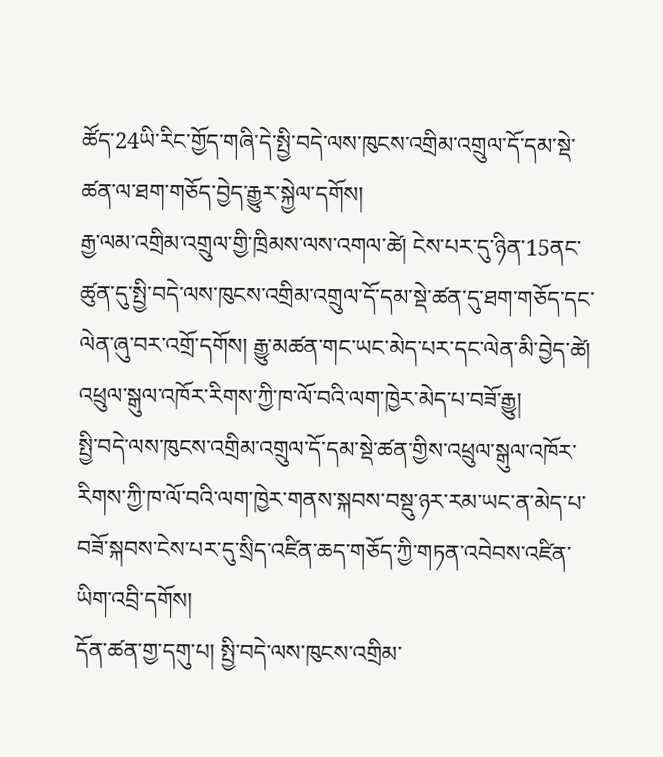ཚོད་24ཡི་རིང་གྱོད་གཞི་དེ་སྤྱི་བདེ་ལས་ཁུངས་འགྲིམ་འགྲུལ་དོ་དམ་སྡེ་ཚན་ལ་ཐག་གཅོད་བྱེད་རྒྱུར་སྐྱེལ་དགོས།
རྒྱ་ལམ་འགྲིམ་འགྲུལ་གྱི་ཁྲིམས་ལས་འགལ་ཚེ། ངེས་པར་དུ་ཉིན་15ནང་ཚུན་དུ་སྤྱི་བདེ་ལས་ཁུངས་འགྲིམ་འགྲུལ་དོ་དམ་སྡེ་ཚན་དུ་ཐག་གཅོད་དང་ལེན་ཞུ་བར་འགྲོ་དགོས། རྒྱུ་མཚན་གང་ཡང་མེད་པར་དང་ལེན་མི་བྱེད་ཚེ། འཕྲུལ་སྒུལ་འཁོར་རིགས་ཀྱི་ཁ་ལོ་བའི་ལག་ཁྱེར་མེད་པ་བཟོ་རྒྱུ།
སྤྱི་བདེ་ལས་ཁུངས་འགྲིམ་འགྲུལ་དོ་དམ་སྡེ་ཚན་གྱིས་འཕྲུལ་སྒུལ་འཁོར་རིགས་ཀྱི་ཁ་ལོ་བའི་ལག་ཁྱེར་གནས་སྐབས་བསྡུ་ཉར་རམ་ཡང་ན་མེད་པ་བཟོ་སྐབས་ངེས་པར་དུ་སྲིད་འཛིན་ཆད་གཅོད་ཀྱི་གཏན་འབེབས་འཛིན་ཡིག་འབྲི་དགོས།
དོན་ཚན་གྱ་དགུ་པ། སྤྱི་བདེ་ལས་ཁུངས་འགྲིམ་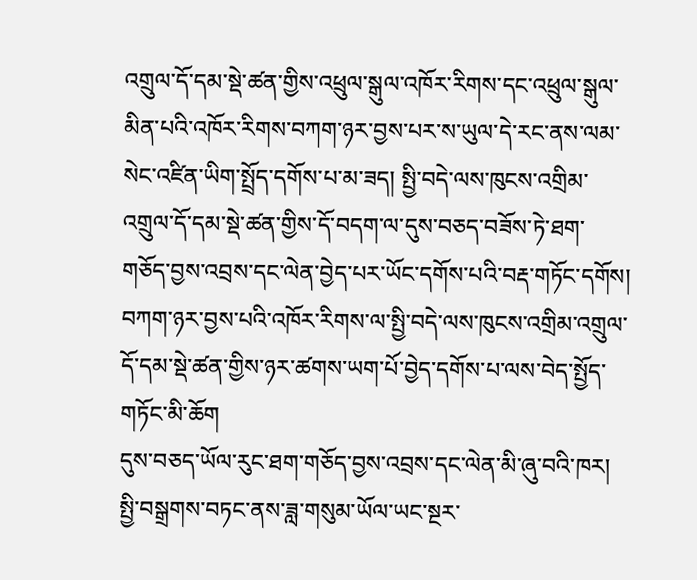འགྲུལ་དོ་དམ་སྡེ་ཚན་གྱིས་འཕྲུལ་སྒུལ་འཁོར་རིགས་དང་འཕྲུལ་སྒུལ་མིན་པའི་འཁོར་རིགས་བཀག་ཉར་བྱས་པར་ས་ཡུལ་དེ་རང་ནས་ལམ་སེང་འཛིན་ཡིག་སྤྲོད་དགོས་པ་མ་ཟད། སྤྱི་བདེ་ལས་ཁུངས་འགྲིམ་འགྲུལ་དོ་དམ་སྡེ་ཚན་གྱིས་དོ་བདག་ལ་དུས་བཅད་བཟོས་ཏེ་ཐག་གཅོད་བྱས་འབྲས་དང་ལེན་བྱེད་པར་ཡོང་དགོས་པའི་བརྡ་གཏོང་དགོས།
བཀག་ཉར་བྱས་པའི་འཁོར་རིགས་ལ་སྤྱི་བདེ་ལས་ཁུངས་འགྲིམ་འགྲུལ་དོ་དམ་སྡེ་ཚན་གྱིས་ཉར་ཚགས་ཡག་པོ་བྱེད་དགོས་པ་ལས་བེད་སྤྱོད་གཏོང་མི་ཆོག
དུས་བཅད་ཡོལ་རུང་ཐག་གཅོད་བྱས་འབྲས་དང་ལེན་མི་ཞུ་བའི་ཁར། སྤྱི་བསྒྲགས་བཏང་ནས་ཟླ་གསུམ་ཡོལ་ཡང་སྔར་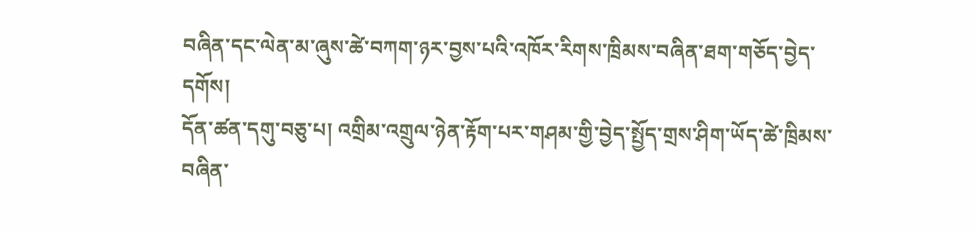བཞིན་དང་ལེན་མ་ཞུས་ཚེ་བཀག་ཉར་བྱས་པའི་འཁོར་རིགས་ཁྲིམས་བཞིན་ཐག་གཅོད་བྱེད་དགོས།
དོན་ཚན་དགུ་བཅུ་པ། འགྲིམ་འགྲུལ་ཉེན་རྟོག་པར་གཤམ་གྱི་བྱེད་སྤྱོད་གྲས་ཤིག་ཡོད་ཚེ་ཁྲིམས་བཞིན་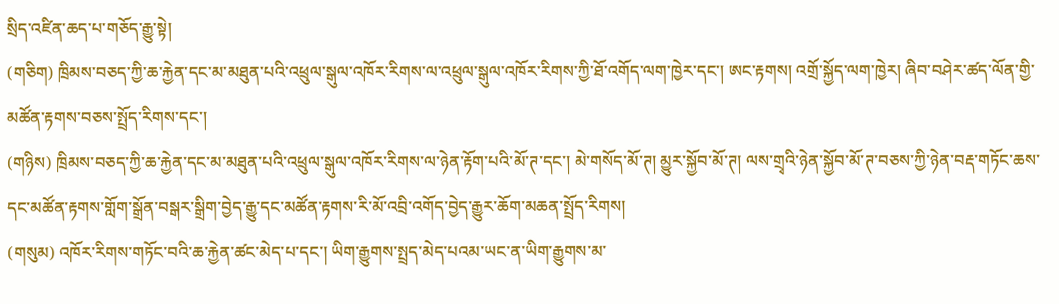སྲིད་འཛིན་ཆད་པ་གཅོད་རྒྱུ་སྟེ།
(གཅིག) ཁྲིམས་བཅད་ཀྱི་ཆ་རྐྱེན་དང་མ་མཐུན་པའི་འཕྲུལ་སྒུལ་འཁོར་རིགས་ལ་འཕྲུལ་སྒུལ་འཁོར་རིགས་ཀྱི་ཐོ་འགོད་ལག་ཁྱེར་དང་། ཨང་རྟགས། འགྲོ་སྐྱོད་ལག་ཁྱེར། ཞིབ་བཤེར་ཚད་ལོན་གྱི་མཚོན་རྟགས་བཅས་སྤྲོད་རིགས་དང་།
(གཉིས) ཁྲིམས་བཅད་ཀྱི་ཆ་རྐྱེན་དང་མ་མཐུན་པའི་འཕྲུལ་སྒུལ་འཁོར་རིགས་ལ་ཉེན་རྟོག་པའི་མོ་ཊ་དང་། མེ་གསོད་མོ་ཊ། མྱུར་སྐྱོབ་མོ་ཊ། ལས་གྲྭའི་ཉེན་སྐྱོབ་མོ་ཊ་བཅས་ཀྱི་ཉེན་བརྡ་གཏོང་ཆས་དང་མཚོན་རྟགས་གློག་སྒྲོན་བསྒར་སྒྲིག་བྱེད་རྒྱུ་དང་མཚོན་རྟགས་རི་མོ་འབྲི་འགོད་བྱེད་རྒྱུར་ཆོག་མཆན་སྤྲོད་རིགས།
(གསུམ) འཁོར་རིགས་གཏོང་བའི་ཆ་རྐྱེན་ཚང་མེད་པ་དང་། ཡིག་རྒྱུགས་སྤྲད་མེད་པའམ་ཡང་ན་ཡིག་རྒྱུགས་མ་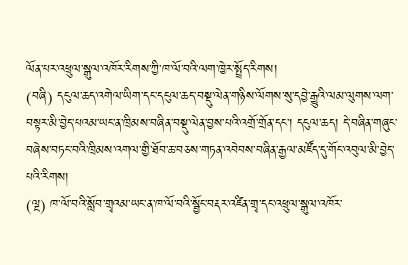ལོན་པར་འཕྲུལ་སྒུལ་འཁོར་རིགས་ཀྱི་ཁ་ལོ་བའི་ལག་ཁྱེར་སྤྲོད་རིགས།
(བཞི) དངུལ་ཆད་འགེལ་ཡིག་དང་དངུལ་ཆད་བསྡུ་ལེན་གཉིས་ལོགས་སུ་དབྱེ་རྒྱུའི་ལམ་ལུགས་ལག་བསྟར་མི་བྱེད་པའམ་ཡང་ན་ཁྲིམས་བཞིན་བསྡུ་ལེན་བྱས་པའི་འགྲོ་གྲོན་དང་། དངུལ་ཆད། དེ་བཞིན་གཞུང་བཞེས་བཏང་བའི་ཁྲིམས་འགལ་གྱི་ཐོབ་ཆ་བཅས་གཏན་འབེབས་བཞིན་རྒྱལ་མཛོད་དུ་གོང་འབུལ་མི་བྱེད་པའི་རིགས།
(ལྔ) ཁ་ལོ་བའི་སློབ་གྲྭའམ་ཡང་ན་ཁ་ལོ་བའི་སྦྱོང་བརྡར་འཛིན་གྲྭ་དང་འཕྲུལ་སྒུལ་འཁོར་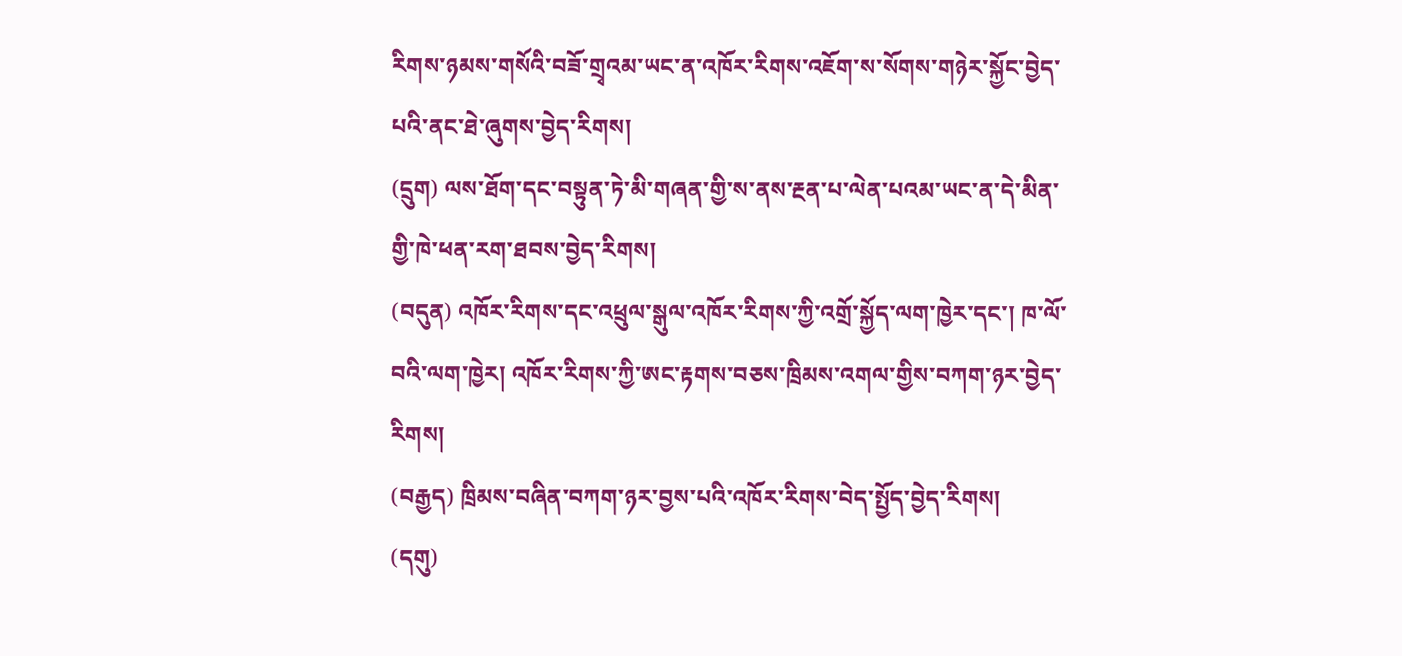རིགས་ཉམས་གསོའི་བཟོ་གྲྭའམ་ཡང་ན་འཁོར་རིགས་འཇོག་ས་སོགས་གཉེར་སྐྱོང་བྱེད་པའི་ནང་ཐེ་ཞུགས་བྱེད་རིགས།
(དྲུག) ལས་ཐོག་དང་བསྟུན་ཏེ་མི་གཞན་གྱི་ས་ནས་རྔན་པ་ལེན་པའམ་ཡང་ན་དེ་མིན་གྱི་ཁེ་ཕན་རག་ཐབས་བྱེད་རིགས།
(བདུན) འཁོར་རིགས་དང་འཕྲུལ་སྒུལ་འཁོར་རིགས་ཀྱི་འགྲོ་སྐྱོད་ལག་ཁྱེར་དང་། ཁ་ལོ་བའི་ལག་ཁྱེར། འཁོར་རིགས་ཀྱི་ཨང་རྟགས་བཅས་ཁྲིམས་འགལ་གྱིས་བཀག་ཉར་བྱེད་རིགས།
(བརྒྱད) ཁྲིམས་བཞིན་བཀག་ཉར་བྱས་པའི་འཁོར་རིགས་བེད་སྤྱོད་བྱེད་རིགས།
(དགུ)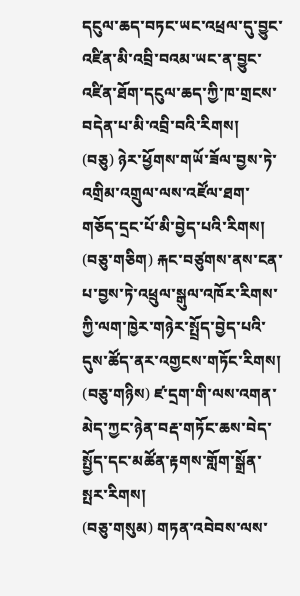དངུལ་ཆད་བཏང་ཡང་འཕྲལ་དུ་བྱུང་འཛིན་མི་འབྲི་བའམ་ཡང་ན་བྱུང་འཛིན་ཐོག་དངུལ་ཆད་ཀྱི་ཁ་གྲངས་བདེན་པ་མི་འབྲི་བའི་རིགས།
(བཅུ) ཉེར་ཕྱོགས་གཡོ་ཟོལ་བྱས་ཏེ་འགྲིམ་འགྲུལ་ལས་འཛོལ་ཐག་གཅོད་དྲང་པོ་མི་བྱེད་པའི་རིགས།
(བཅུ་གཅིག) རྐང་བཙུགས་ནས་ངན་པ་བྱས་ཏེ་འཕྲུལ་སྒུལ་འཁོར་རིགས་ཀྱི་ལག་ཁྱེར་གཉེར་སྤྲོད་བྱེད་པའི་དུས་ཚོད་ནར་འགྱངས་གཏོང་རིགས།
(བཅུ་གཉིས) ཛ་དྲག་གི་ལས་འགན་མེད་ཀྱང་ཉེན་བརྡ་གཏོང་ཆས་བེད་སྤྱོད་དང་མཚོན་རྟགས་གློག་སྒྲོན་སྤར་རིགས།
(བཅུ་གསུམ) གཏན་འབེབས་ལས་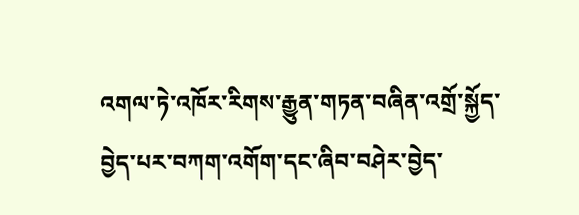འགལ་ཏེ་འཁོར་རིགས་རྒྱུན་གཏན་བཞིན་འགྲོ་སྐྱོད་བྱེད་པར་བཀག་འགོག་དང་ཞིབ་བཤེར་བྱེད་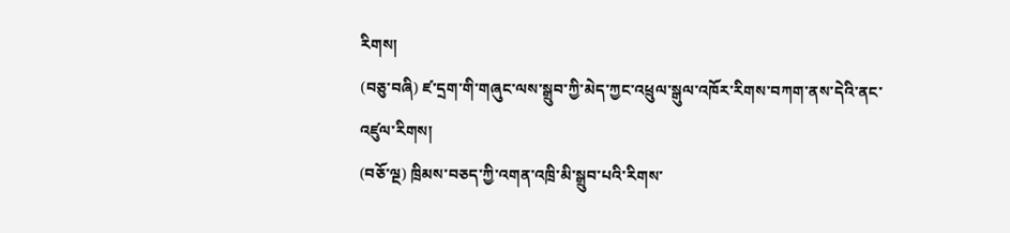རིགས།
(བཅུ་བཞི) ཛ་དྲག་གི་གཞུང་ལས་སྒྲུབ་ཀྱི་མེད་ཀྱང་འཕྲུལ་སྒུལ་འཁོར་རིགས་བཀག་ནས་དེའི་ནང་འཛུལ་རིགས།
(བཅོ་ལྔ) ཁྲིམས་བཅད་ཀྱི་འགན་འཁྲི་མི་སྒྲུབ་པའི་རིགས་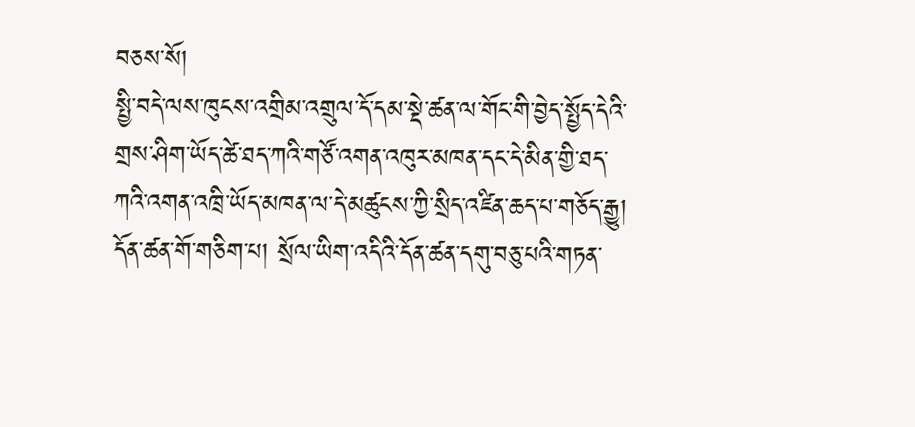བཅས་སོ།
སྤྱི་བདེ་ལས་ཁུངས་འགྲིམ་འགྲུལ་དོ་དམ་སྡེ་ཚན་ལ་གོང་གི་བྱེད་སྤྱོད་དེའི་གྲས་ཤིག་ཡོད་ཚེ་ཐད་ཀའི་གཙོ་འགན་འཁུར་མཁན་དང་དེ་མིན་གྱི་ཐད་ཀའི་འགན་འཁྲི་ཡོད་མཁན་ལ་དེ་མཚུངས་ཀྱི་སྲིད་འཛིན་ཆད་པ་གཅོད་རྒྱུ།
དོན་ཚན་གོ་གཅིག་པ། སྲོལ་ཡིག་འདིའི་དོན་ཚན་དགུ་བཅུ་པའི་གཏན་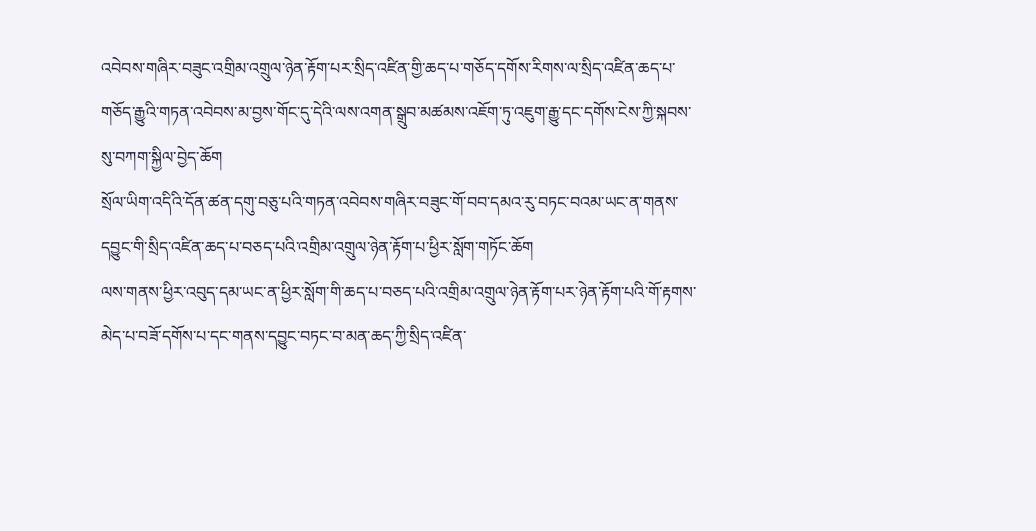འབེབས་གཞིར་བཟུང་འགྲིམ་འགྲུལ་ཉེན་རྟོག་པར་སྲིད་འཛིན་གྱི་ཆད་པ་གཅོད་དགོས་རིགས་ལ་སྲིད་འཛིན་ཆད་པ་གཅོད་རྒྱུའི་གཏན་འབེབས་མ་བྱས་གོང་དུ་དེའི་ལས་འགན་སྒྲུབ་མཚམས་འཇོག་ཏུ་འཇུག་རྒྱུ་དང་དགོས་ངེས་ཀྱི་སྐབས་སུ་བཀག་སྐྱིལ་བྱེད་ཆོག
སྲོལ་ཡིག་འདིའི་དོན་ཚན་དགུ་བཅུ་པའི་གཏན་འབེབས་གཞིར་བཟུང་གོ་བབ་དམའ་རུ་བཏང་བའམ་ཡང་ན་གནས་དབྱུང་གི་སྲིད་འཛིན་ཆད་པ་བཅད་པའི་འགྲིམ་འགྲུལ་ཉེན་རྟོག་པ་ཕྱིར་སློག་གཏོང་ཆོག
ལས་གནས་ཕྱིར་འབུད་དམ་ཡང་ན་ཕྱིར་སློག་གི་ཆད་པ་བཅད་པའི་འགྲིམ་འགྲུལ་ཉེན་རྟོག་པར་ཉེན་རྟོག་པའི་གོ་རྟགས་མེད་པ་བཟོ་དགོས་པ་དང་གནས་དབྱུང་བཏང་བ་མན་ཆད་ཀྱི་སྲིད་འཛིན་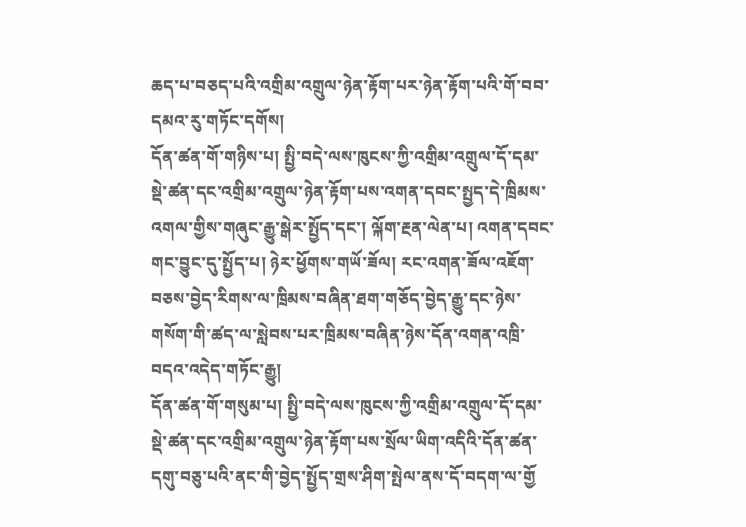ཆད་པ་བཅད་པའི་འགྲིམ་འགྲུལ་ཉེན་རྟོག་པར་ཉེན་རྟོག་པའི་གོ་བབ་དམའ་རུ་གཏོང་དགོས།
དོན་ཚན་གོ་གཉིས་པ། སྤྱི་བདེ་ལས་ཁུངས་ཀྱི་འགྲིམ་འགྲུལ་དོ་དམ་སྡེ་ཚན་དང་འགྲིམ་འགྲུལ་ཉེན་རྟོག་པས་འགན་དབང་སྤྱད་དེ་ཁྲིམས་འགལ་གྱིས་གཞུང་རྒྱུ་སྒེར་སྤྱོད་དང་། ལྐོག་རྔན་ལེན་པ། འགན་དབང་གང་བྱུང་དུ་སྤྱོད་པ། ཉེར་ཕྱོགས་གཡོ་ཟོལ། རང་འགན་ཟོལ་འཇོག་བཅས་བྱེད་རིགས་ལ་ཁྲིམས་བཞིན་ཐག་གཅོད་བྱེད་རྒྱུ་དང་ཉེས་གསོག་གི་ཚད་ལ་སླེབས་པར་ཁྲིམས་བཞིན་ཉེས་དོན་འགན་འཁྲི་བདའ་འདེད་གཏོང་རྒྱུ།
དོན་ཚན་གོ་གསུམ་པ། སྤྱི་བདེ་ལས་ཁུངས་ཀྱི་འགྲིམ་འགྲུལ་དོ་དམ་སྡེ་ཚན་དང་འགྲིམ་འགྲུལ་ཉེན་རྟོག་པས་སྲོལ་ཡིག་འདིའི་དོན་ཚན་དགུ་བཅུ་པའི་ནང་གི་བྱེད་སྤྱོད་གྲས་ཤིག་སྤེལ་ནས་དོ་བདག་ལ་གྱོ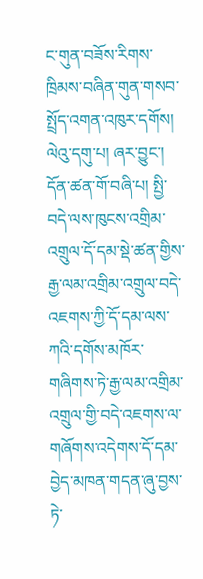ང་གུན་བཟོས་རིགས་ཁྲིམས་བཞིན་གུན་གསབ་སྤྲོད་འགན་འཁུར་དགོས།
ལེའུ་དགུ་པ། ཞར་བྱུང་།
དོན་ཚན་གོ་བཞི་པ། སྤྱི་བདེ་ལས་ཁུངས་འགྲིམ་འགྲུལ་དོ་དམ་སྡེ་ཚན་གྱིས་རྒྱ་ལམ་འགྲིམ་འགྲུལ་བདེ་འཇགས་ཀྱི་དོ་དམ་ལས་ཀའི་དགོས་མཁོར་གཞིགས་ཏེ་རྒྱ་ལམ་འགྲིམ་འགྲུལ་གྱི་བདེ་འཇགས་ལ་གཞོགས་འདེགས་དོ་དམ་བྱེད་མཁན་གདན་ཞུ་བྱས་ཏེ་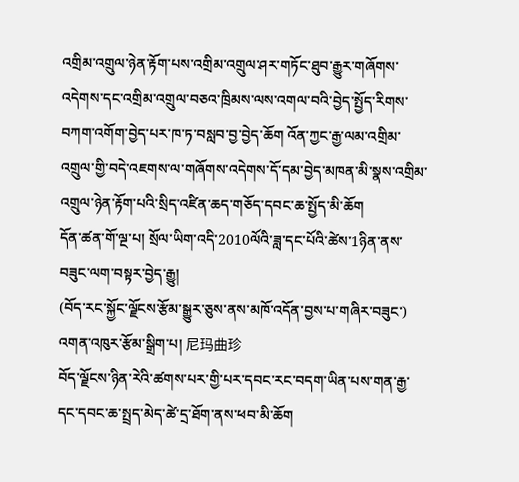འགྲིམ་འགྲུལ་ཉེན་རྟོག་པས་འགྲིམ་འགྲུལ་ཤར་གཏོང་ཐུབ་རྒྱུར་གཞོགས་འདེགས་དང་འགྲིམ་འགྲུལ་བཅའ་ཁྲིམས་ལས་འགལ་བའི་བྱེད་སྤྱོད་རིགས་བཀག་འགོག་བྱེད་པར་ཁ་ཏ་བསླབ་བྱ་བྱེད་ཆོག འོན་ཀྱང་རྒྱ་ལམ་འགྲིམ་འགྲུལ་གྱི་བདེ་འཇགས་ལ་གཞོགས་འདེགས་དོ་དམ་བྱེད་མཁན་མི་སྣས་འགྲིམ་འགྲུལ་ཉེན་རྟོག་པའི་སྲིད་འཛིན་ཆད་གཅོད་དབང་ཆ་སྤྱོད་མི་ཆོག
དོན་ཚན་གོ་ལྔ་པ། སྲོལ་ཡིག་འདི་2010ལོའི་ཟླ་དང་པོའི་ཚེས་1ཉིན་ནས་བཟུང་ལག་བསྟར་བྱེད་རྒྱུ།
(བོད་རང་སྐྱོང་ལྗོངས་རྩོམ་སྒྱུར་ཅུས་ནས་མཁོ་འདོན་བྱས་པ་གཞིར་བཟུང་)
འགན་འཁུར་རྩོམ་སྒྲིག་པ། 尼玛曲珍
བོད་ལྗོངས་ཉིན་རེའི་ཚགས་པར་གྱི་པར་དབང་རང་བདག་ཡིན་པས་གན་རྒྱ་དང་དབང་ཆ་སྤྲད་མེད་ཚེ་དྲ་ཐོག་ནས་ཕབ་མི་ཆོག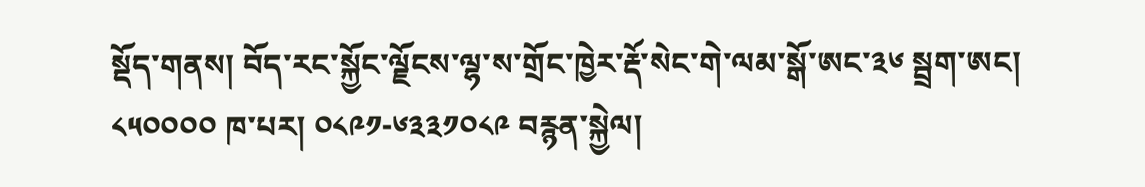སྡོད་གནས། བོད་རང་སྐྱོང་ལྗོངས་ལྷ་ས་གྲོང་ཁྱེར་རྡོ་སེང་གེ་ལམ་སྒོ་ཨང་༣༦ སྦྲག་ཨང། ༨༥༠༠༠༠ ཁ་པར། ༠༨༩༡-༦༣༣༡༠༨༩ བརྙན་སྐྱེལ།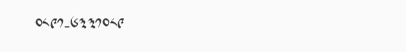༠༨༩༡-༦༣༣༡༠༨༩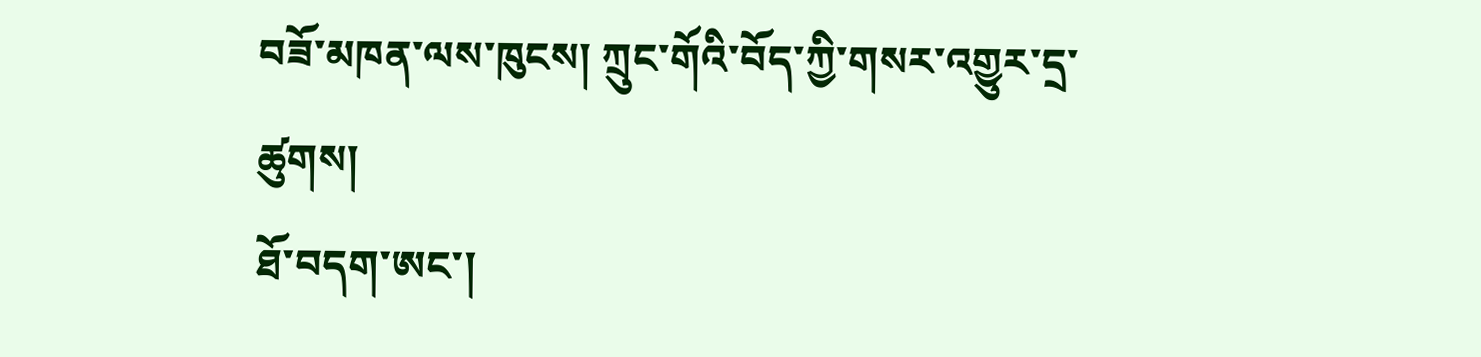བཟོ་མཁན་ལས་ཁུངས། ཀྲུང་གོའི་བོད་ཀྱི་གསར་འགྱུར་དྲ་ཚུགས།
ཐོ་བདག་ཨང་།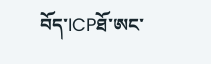བོད་ICPཐོ་ཨང་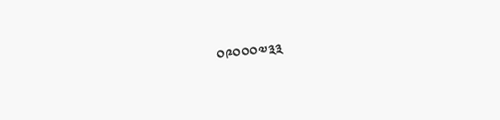༠༩༠༠༠༧༣༣